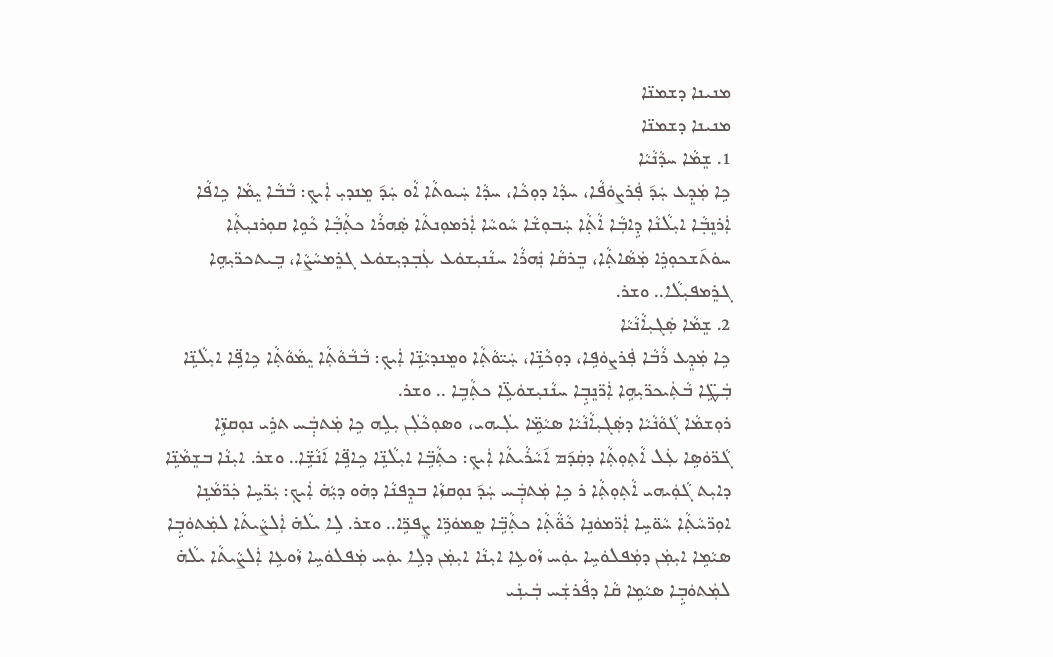ܡܢܝܢܐ ܕܫܡܢ̈ܐ
ܡܢܝܢܐ ܕܫܡܢ̈ܐ
1. ܫܸܡܵܐ ܚܕܵܢܵܝܵܐ
ܟܹܐ ܡܲܕܸܥ ܚܲܕ݇ ܦܲܪܨܘܿܦܵܐ، ܚܕܵܐ ܕܘܼܟܵܐ، ܚܕܵܐ ܚܲܝܘܬܵܐ ܐܵܘ ܚܲܕ݇ ܡܸܢܕܝܼ ܐܲܝܟܼ: ܒܵܒܵܐ ܝܸܡܵܐ ܟܹܐܦܵܐ ܐܲܪܢܸܒ݂ܵܐ ܐܝܼܠܵܢܵܐ ܕܹܐܒܼܵܐ ܐܵܬ݂ܵܐ ܚܲܒܘܼܫܵܐ ܚܵܘܚܵܐ ܐܲܪܡܘܼܢܬܵܐ ܣܲܗܪܵܐ ܟܬ݂ܵܒ݂ܵܐ ܟܵܘܹܐ ܩܘܼܪܢܝܼܬܼܵܐ ܚܘܿܬ݇ܫܟܘܼܪܹܐ ܡܲܣܵܐܬ݂ܵܐ، ܒܸܪܩܵܐ ܢܲܗܪܵܐ ܚܢܵܢܝܼܫܘܿܥ ܥܲܒ݂ܕܝܼܫܘܿܥ ܓܪܸܡܚܵܨܵܐ، ܒܹܝܬܟܪ̈ܝܼܗܹܐ ܓܪܸܡܦܝܼܠܵܐ.. ܘܫܪ.
2. ܫܸܡܵܐ ܣܲܓܝܼܐܵܢܵܝܵܐ
ܟܹܐ ܡܲܕܸܥ ܪܵܒܵܐ ܦܲܪܨܘܿܦܹܐ، ܕܘܼܟܵܢܹ̈ܐ، ܚܲܝ̈ܘܵܬ݂ܵܐ ܘܡܸܢܕܝܵܢܹ̈ܐ ܐܲܝܟܼ: ܒܵܒܵܘܵܬܼܵܐ ܝܸܡܵܘܵܬ݂ܵܐ ܟܹܐܦܹ̈ܐ ܐܝܼܠܵܢܹ̈ܐ ܒܲܛܹ̈ܐ ܒܵܬܲܝܟܪ̈ܝܼܗܹܐ ܐܲܪ̈ܢܸܒ݂ܹܐ ܚܢܵܢܝܼܫܘܿܥܹ̈ܐ ܟܬ݂ܵܒܹܐ .. ܘܫܪ.
ܪܘܼܫܡܵܐ ܓܵܘܵܢܵܝܵܐ ܕܣܲܓܝܼܐܵܢܵܝܵܐ ܣܝܵܡܹ̈ܐ ܝܠܲܝܗܝ، ܘܣܘܼܟܵܠܲܢ ܝܼܠܹܗ ܟܹܐ ܡܲܬܒ݂ܲܚ ܬܪܹܝ ܢܘܼܩܙܹ̈ܐ ܓܵܪ̈ܘܿܣܹܐ ܥܲܠ ܐܵܬܼܘܼܬܼܵܐ ܕܩܲܕ݇ܡ ܐ݇ܚܵܪܵܝܬܵܐ ܐܲܝܟܼ: ܟܬܼܵܒܹ̈ܐ ܐܝܼܠܵܢܹ̈ܐ ܟܹܐܦܹ̈ܐ ܐ݇ܢܵܫܹ̈ܐ.. ܘܫܪ. ܐܝܼܢܵܐ ܒܫܸܡܵܢܹ̈ܐ ܕܐܝܼܬ ܓܵܘܲܝܗܝ ܐܵܬ݂ܘܼܬܼܵܐ ܪ ܟܹܐ ܡܲܬܒ݂ܲܚ ܚܲܕ݇ ܢܘܼܩܙܵܐ ܒܕܸܦܢܵܐ ܕܗ̇ܘ ܕܝܼܵܗ̇ ܐܲܝܟܼ: ܝܲܪ̈ܚܹܐ ܟܲܪ̈ܡܵܢܹܐ ܐܘܼܪ̈ܚܵܬ݂ܵܐ ܚܵܘ̈ܚܹܐ ܐܲܪ̈ܡܘܿܢܹܐ ܟܵܘ̈ܵܬ݂ܵܐ ܟܬ݂ܵܒܹ̈ܐ ܣܸܡܘܿܪܹ̈ܐ ܨܸܦܪܹ̈ܐ.. ܘܫܪ. ܠܹܐ ܝܠܵܗ̇ ܐܲܠܨܵܝܬܵܐ ܠܡܲܬܘܿܒ݂ܹܐ ܣܝܵܡܹܐ ܐܝܼܡܲܢ ܕܡܲܦܠܘܿܚܹܐ ܝܘܲܚ ܙܵܘܥܹܐ ܐܝܼܢܵܐ ܐܝܼܡܲܢ ܕܠܹܐ ܝܘܲܚ ܡܲܦܠܘܿܚܹܐ ܙܵܘܥܹܐ ܐܲܠܨܵܝܬܵܐ ܝܠܵܗ̇ ܠܡܲܬܘܿܒ݂ܹܐ ܣܝܵܡܹܐ ܩܵܐ ܕܦܵܪܫܲܚ ܒܲܝܢܲܝ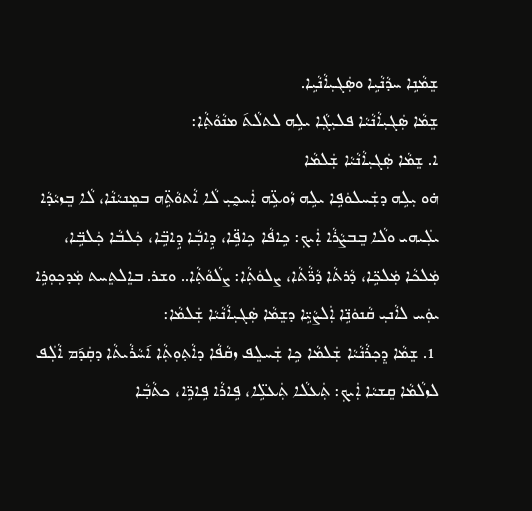ܫܸܡܵܢܹܐ ܚܕܵܢܵܝܹܐ ܘܣܲܓܝܼܐܵܢܵܝܹܐ.
ܫܸܡܵܐ ܣܲܓܝܼܐܵܢܵܝܵܐ ܦܠܝܼܓܼܵܐ ܝܠܹܗ ܠܬܠܵܬ݇ ܡܢܵܘܵܬ݂ܵܐ:
ܐ. ܫܸܡܵܐ ܣܲܓܝܼܐܵܢܵܝܵܐ ܫܲܠܡܵܐ
ܗ̇ܘ ܝܼܠܹܗ ܕܫܲܚܠܘܿܦܹܐ ܝܠܹܗ ܙܵܘܥܹ̈ܗ ܐܲܚܟ̰ܝܼ ܠܵܐ ܐܵܬܘܵܬܹ̈ܗ ܒܡܸܢܝܵܢܵܐ، ܠܵܐ ܒܸܙܝܵܕܵܐ ܝܠܲܝܗܝ ܘܠܵܐ ܒܸܒܨܵܪܵܐ ܐܲܝܟܼ: ܟܹܐܦܵܐ ܟܹܐܦܹ̈ܐ، ܕܹܐܒܼܵܐ ܕܹܐܒܹ̈ܐ، ܟܲܠܒܵܐ ܟܲܠܒܹ̈ܐ، ܡܲܠܟܵܐ ܡܲܠܟܹ̈ܐ، ܕܵܪܬܵܐ ܕܵܪ̈ܵܬܵܐ، ܨܠܘܿܬܼܵܐ: ܨܠܵܘܵܬ݂ܵܐ.. ܘܫܪ. ܒܐܸܠܬܸܚܬ ܡܲܕܟܼܘܼܪܹܐ ܝܘܲܚ ܠܐܵܢܝܼ ܩܵܢܘܿܢܹ̈ܐ ܐܲܠܨܵܝܹ̈ܐ ܕܫܸܡܵܐ ܣܲܓܝܼܐܵܢܵܝܵܐ ܫܲܠܡܵܐ:
 1. ܫܸܡܵܐ ܕܸܟ݂ܪܵܢܵܝܵܐ ܫܲܠܡܵܐ ܟܹܐ ܫܲܚܠܸܦ ܙܩܵܦܵܐ ܕܐܵܬ݂ܘܼܬܼܵܐ ܐ݇ܚܵܪܵܝܬܵܐ ܕܩܲܕ݇ܡ ܐܵܠܲܦ ܠܙܠܵܡܵܐ ܩܸܫܝܵܐ ܐܲܝܟܼ: ܬܲܥܠܵܐ ܬܲܥܠܹ̈ܐ، ܦܹܐܪܵܐ ܦܹܐܪܹ̈ܐ، ܟܬܵܒ݂ܵܐ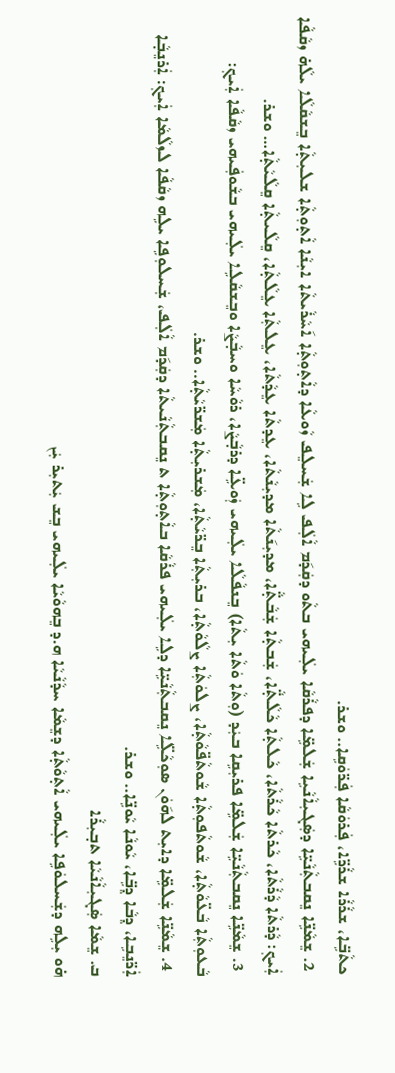ܟܬܵܒܹ̈ܐ، ܫܪܵܪܵܐ ܫܪܵܪܹ̈ܐ، ܦܲܪܘܿܩܵܐ ܦܲܪ̈ܘܿܩܹܐ.. ܘܫܪ.
 2. ܫܸܡܵܢܹ̈ܐ ܢܸܩܒܬܼܵܢܵܝܹ̈ܐ ܕܣܲܓܝܼܐܵܢܵܝܹܐ ܫܲܠܡܹ̈ܐ ܕܦܪܵܩܵܐ ܝܠܲܝܗܝ ܒܬܵܘ ܕܩܲܕ݇ܡ ܐܵܠܲܦ ܠܹܐ ܫܲܚܠܸܦ ܙܵܘܥܵܐ ܕܐܵܬ݂ܘܼܬ݂ܵܐ ܐ݇ܚܵܪܵܝܬܵܐ ܐܝܼܢܵܐ ܐܵܬ݂ܘܼܬ݂ܵܐ ܫܠܝܼܬ݂ܵܐ ܒܸܫܩܵܠܵܐ ܝܠܵܗ̇ ܙܩܵܦܵܐ ܐܲܝܟܼ: ܕܵܪܬܵܐ ܕܵܪܵܬܵܐ، ܟܵܪܬܵܐ ܟܵܪܵܬܵܐ، ܟܵܠܬ݂ܵܐ ܟܵܠܵܬ݂̈ܵܐ، ܫܲܒܬ݂ܵܐ ܫܲܒܵܬ݂̈ܵܐ، ܡܕܝܼܢ݇ܬܵܐ ܡܕܝܼܢܵܬܵܐ، ܥܸܕܬܵܐ ܥܸܕܵܬܵܐ، ܥܸܠܬܼܵܐ ܥܸܠܵܬ݂ܵܐ، ܩܸܠܵܝܬ݂ܵܐ ܩܸܠܵܝܵܬ݂ܵܐ… ܘܫܪ.
 3. ܫܸܡܵܢܹ̈ܐ ܢܸܩܒܬܼܵܢܵܝܹ̈ܐ ܫܲܠܡܹ̈ܐ ܦܪܝܼܩܹܐ ܒܝܲܕ (ܘܼܬܵܐ ܘܿܬܵܐ ܝܼܬܵܐ) ܒܸܢܦܵܠܵܐ ܝܠܲܝܗܝ ܙܲܘܥܹ̈ܐ ܕܪܒ݂ܵܨܵܐ، ܪܘܵܚܵܐ ܘܚܒ݂ܵܨܵܐ ܘܒܸܫܩܵܠܹܐ ܝܠܲܝܗܝ ܒܫܵܘܦܲܝܗܝ ܙܩܵܦܵܐ ܐܲܝܟܼ: ܒܵܥܘܼܬܼܵܐ ܒܵܥ̈ܘܵܬ݂ܵܐ، ܫܵܘܬܵܦܘܼܬ݂ܵܐ ܫܵܘܬܵܦ̈ܘܵܬ݂ܵܐ، ܨܠܘܿܬܼܵܐ ܨܠܵܘܵܬ݂ܵܐ، ܒܪܝܼܬܼܵܐ ܒܸܪ̈ܝܵܬ݂ܵܐ، ܡܲܫܪܝܼܬ݂ܵܐ ܡܲܫܪ̈ܝܵܬ݂ܵܐ.. ܘܫܪ.
 4. ܫܸܡܵܢܹ̈ܐ ܫܲܠܡܹ̈ܐ ܕܐܝܼܬ ܠܗ݇ܘܿܢ ܣܘܼܟܵܠܹ̈ܐ ܢܸܩܒܬܼܵܢܵܝܹ̈ܐ ܕܠܹܐ ܝܠܲܝܗܝ ܦܪܵܩܵܐ ܒܐܵܬ݂ܘܼܬ݂ܵܐ ܬ ܢܸܩܒܬܼܵܢܵܝܬܵܐ ܕܩܲܕ݇ܡ ܐܵܠܲܦ، ܫܲܚܠܘܼܦܹܐ ܝܠܹܗ ܙܩܵܦܵܐ ܠܙܠܵܡܵܐ ܐܲܝܟܼ: ܐܲܪܢܸܒ݂ܵܐ ܐܲܪ̈ܢܸܒܹܐ، ܕܸܒܵܐ ܕܸܒܹ̈ܐ، ܝܵܘܢܵܐ ܝܵܘܢܹ̈ܐ.. ܘܫܪ.
ܒ. ܫܸܡܵܐ ܣܲܓܝܼܐܵܢܵܝܵܐ ܬܒ݂ܝܼܪܵܐ
ܗ̇ܘ ܝܼܠܹܗ ܕܫܲܚܠܘܿܦܹܐ ܝܠܲܝܗܝ ܐܵܬ݂ܘܵܬ݂ܵܐ ܕܫܸܡܵܐ ܚܕܵܢܵܝܵܐ ܗ.ܕ ܒܸܗܘܵܝܵܐ ܝܠܲܝܗܝ ܒܸܫ ܝܲܬܝܼܪ ܝܲܢ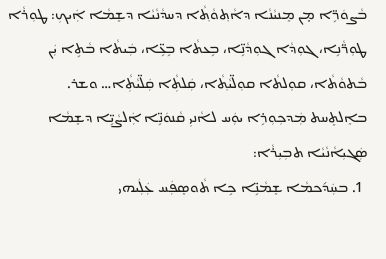ܒܵܨܘܿܪܹ̈ܐ ܡ̣ܢ ܡܸܢܝܵܢܵܐ ܕܐܵܬ݂ܘܵܬ݂ܵܐ ܕܚܕܵܢܵܝܵܐ ܕܫܸܡܵܐ ܐܲܝܟܼ: ܛܘܼܪܵܐ ܛܘܼܪ̈ܵܢܹܐ، ܓܘܼܕܵܐ ܓܘܼܕܵܢܹ̈ܐ، ܒܹܥܬܵܐ ܒܹܥܹ̈ܐ، ܒܲܝܬܵܐ ܒܵܬܹܐ ܝܲܢ ܒܵܬܘܵܬܵܐ، ܩܘܼܠܬܵܐ ܩܘܼܠ̈ܝܵܬ݂ܵܐ، ܩܲܠܬܼܵܐ ܩܲܠ̈ܝܵܬܼܵܐ… ܘܫܪ. ܒܐܸܠܬܸܚܬ ܡܲܕܟܼܘܼܪܹܐ ܝܘܲܚ ܠܐܵܢܝܼ ܩܵܢܘܿܢܹ̈ܐ ܐܲܠܨܵܝܹ̈ܐ ܕܫܸܡܵܐ ܣܲܓܝܼܐܵܢܵܝܵܐ ܬܒܼܝܼܪܵܐ:
 1. ܒܚܲܕ݇ܟܡܵܐ ܫܸܡܵܢܹ̈ܐ ܟܹܐ ܬܵܘܣܸܦܲܚ ܥܲܠܲܝܗܝ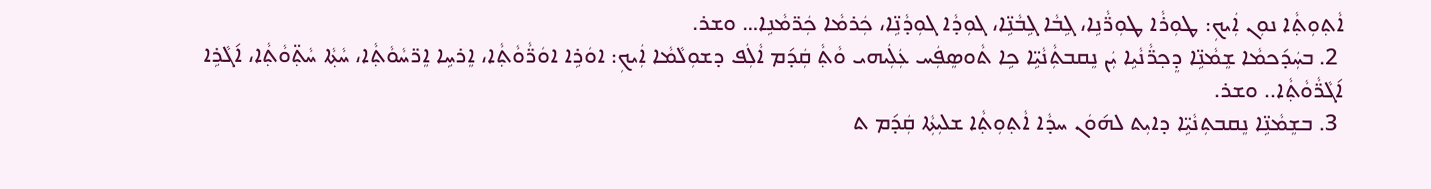ܐܵܬ݂ܘܼܬ݂ܵܐ ܢܘܼܢ ܐܲܝܟܼ: ܛܘܼܪܵܐ ܛܘܼܪ̈ܵܢܹܐ، ܓܹܒܵܐ ܓܹܒܵܢܹ̈ܐ، ܓܘܼܕܵܐ ܓܘܼܕܵܢܹ̈ܐ، ܟܲܪܡܵܐ ܟܲܪ̈ܡܵܢܹܐ… ܘܫܪ.
 2. ܒܚܲܕ݇ܟܡܵܐ ܫܸܡܵܢܹ̈ܐ ܕܸܟ݂ܪ̈ܵܢܵܝܹܐ ܝܲܢ ܢܸܩܒܬܼܵܢܵܝܹ̈ܐ ܟܹܐ ܬܵܘܣܸܦܲܚ ܥܲܠܲܝܗܝ ܘܵܬ݂ܵ ܩܲܕ݇ܡ ܐܵܠܲܦ ܕܫܘܼܠܵܡܵܐ ܐܲܝܟܼ: ܐܘܿܪܹܐ ܐܘܿܪ̈ܵܘܵܬ݂ܵܐ، ܐܸܪܚܹܐ ܐܸܪ̈ܚܵܘܵܬ݂ܵܐ، ܚܵܬ݂ܵܐ ܚܵܬ݂̈ܘܵܬ݂ܵܐ، ܐ݇ܓܵܪܹܐ ܐ݇ܓܵܪ̈ܵܘܵܬ݂ܵܐ.. ܘܫܪ.
 3. ܒܫܸܡܵܢܹ̈ܐ ܢܸܩܒܬܼܢܵܝܹ̈ܐ ܕܐܝܼܬ ܠܗ݇ܘܿܢ ܚܕܵܐ ܐܵܬ݂ܘܼܬ݂ܵܐ ܫܠܝܼܬܼܵܐ ܩܲܕ݇ܡ ܬ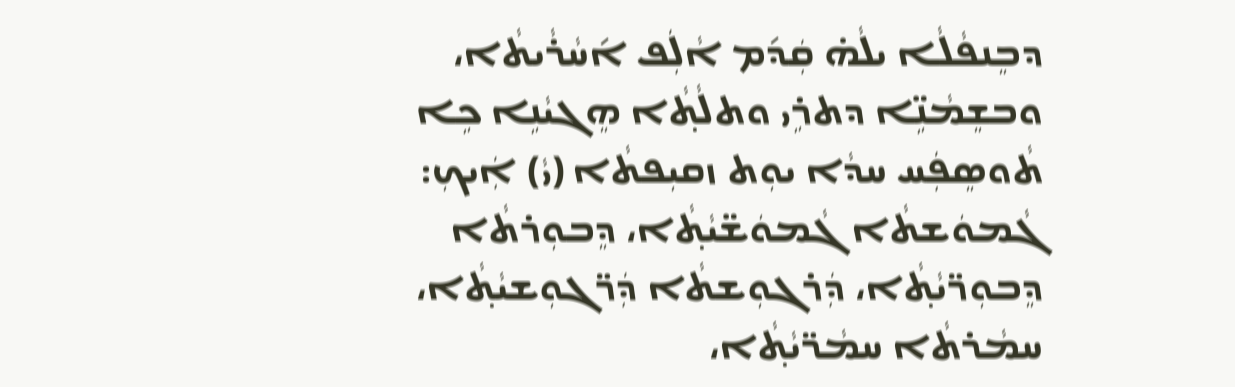ܕܒܸܢܦܵܠܵܐ ܝܠܵܗ̇ ܩܲܕ݇ܡ ܐܵܠܲܦ ܐ݇ܚܵܪܵܝܬܵܐ، ܘܒܫܸܡܵܢܹ̈ܐ ܕܬܪܹܝ ܘܬܠܵܬ݂ܵܐ ܗܸܓܝܵܢܹܐ ܟܹܐ ܬܵܘܣܸܦܲܚ ܚܕܵܐ ܝܘܼܬ ܙܩܝܼܦܬܵܐ (ܝܵ) ܐܲܝܟܼ: ܓܵܡܘܿܫܬܵܐ ܓܵܡܘܿܫ̈ܝܵܬ݂ܵܐ، ܕܸܒܘܼܪܬܵܐ ܕܸܒܘܼܪ̈ܝܵܬ݂ܵܐ، ܕܲܪܓܘܼܫܬܵܐ ܕܲܪ̈ܓܘܼܫܝܵܬ݂ܵܐ، ܚܡܵܪܬܵܐ ܚܡܵܪ̈ܝܵܬ݂ܵܐ،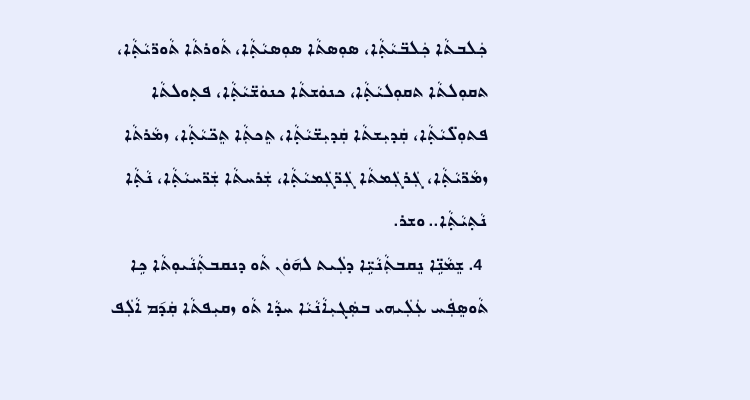ܟܲܠܒܬܵܐ ܟܲܠܒ̈ܝܵܬ݂ܵܐ، ܣܘܼܣܬܵܐ ܣܘܼܣܝܵܬ݂ܵܐ، ܬܵܘܪܬܵܐ ܬܵܘܪ̈ܝܵܬ݂ܵܐ، ܬܩܘܼܠܬܵܐ ܬܩܘܼܠܝܵܬ݂ܵܐ، ܟܢܘܿܫܬܵܐ ܟܢܘܿܫ̈ܝܵܬ݂ܵܐ، ܦܬ݂ܘܠܬܵܐ ܦܬܘܼܠ̈ܝܵܬ݂ܵܐ، ܩܲܕܝܼܫܬܵܐ ܩܲܕܝܼܫ̈ܝܵܬ݂ܵܐ، ܬܸܟܬܼܵܐ ܬܸܟ̈ܝܵܬ݂ܵܐ، ܙܡܵܪܬܵܐ ܙܡܵܪ̈ܝܵܬ݂ܵܐ، ܓܲܪܓܲܡܬܵܐ ܓܲܪ̈ܓܲܡܝܵܬ݂ܵܐ، ܫܲܪܚܬܵܐ ܫܲܪ̈ܚܝܵܬ݂ܵܐ، ܢܵܬ݂ܵܐ ܢܵܬ݂ܝܵܬ݂ܵܐ.. ܘܫܪ.
 4. ܫܸܡܵܢܹ̈ܐ ܢܸܩܒܬܼܵܢܵܝܹ̈ܐ ܕܠܲܝܬ ܠܗ݇ܘܿܢ ܬܵܘ ܕܢܩܒܬܼܵܢܵܝܘܼܬܵܐ ܟܹܐ ܬܵܘܣܸܦܲܚ ܥܲܠܲܝܗܝ ܒܣܲܓܝܼܐܵܢܵܝܵܐ ܚܕܵܐ ܬܵܘ ܙܩܝܼܦܬܵܐ ܩܲܕ݇ܡ ܐܵܠܲܦ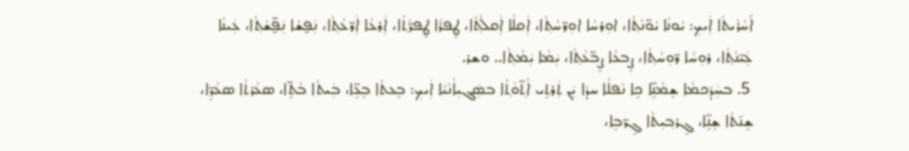ܐ݇ܚܵܪܵܝܬܵܐ ܐܲܝܟܼ: ܝܵܘܢܵܐ ܝܵܘ̈ܢܵܬ݂ܵܐ، ܐܘܼܪܚܵܐ ܐܘܼܪ̈ܚܵܬ݂ܵܐ، ܐܲܩܠܵܐ ܐܲܩܠܵܬ݂ܵܐ، ܛܸܦܪܵܐ ܛܸܦܪ̈ܵܬ݂ܵܐ، ܐܲܪܥܵܐ ܐܲܪ̈ܥܵܬ݂ܵܐ، ܢܲܦ̮ܫܵܐ ܢܲܦ̮̈ܫܵܬ݂ܵܐ، ܥܲܝܢܵܐ ܥܲܝ̈ܢܵܬ݂ܵܐ، ܪܘܼܚܵܐ ܪ̈ܘܼܚܵܬ݂ܵܐ، ܨܸܒܥܵܐ ܨܸܒ̈ܥܵܬ݂ܵܐ، ܝܲܡܵܐ ܝܲܡܵܬ݂ܵܐ.. ܘܫܪ.
 5. ܒܚܲܕ݇ܟܡܵܐ ܫܸܡܵܢܹ̈ܐ ܟܹܐ ܢܵܦܠܵܐ ܚܕܵܐ ܝܲܢ ܬܲܪܬܹܝ ܐܵܬ݂̈ܘܵܬ݂ܵܐ ܒܣܲܓܝܼܐܵܢܵܝܵܐ ܐܲܝܟܼ: ܒܸܥܬܵܐ ܒܸܥܹ̈ܐ، ܒܲܝܬܵܐ ܒܵܬܹ̈ܐ، ܣܥܵܪܬܵܐ ܣܥܵܪܹ̈ܐ، ܫܹܢ݇ܬܵܐ ܫܸܢܹ̈ܐ، ܓܸܪܒ݂ܝܼܬܵܐ ܓܸܪ̈ܒܹܐ،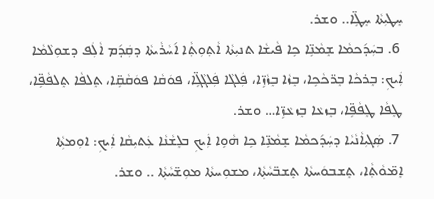ܚܸܛܝܼܬܵܐ ܚܸܛܹ̈ܐ.. ܘܫܪ.
 6. ܒܚܲܕ݇ܟܡܵܐ ܫܸܡܵܢܹ̈ܐ ܟܹܐ ܦܵܝܫܵܐ ܬܢܝܼܬܵܐ ܐܵܬ݂ܘܼܬ݂ܵܐ ܐ݇ܚܵܪܵܝܬܵܐ ܕܩܲܕ݇ܡ ܐܵܠܲܦ ܕܫܘܼܠܵܡܵܐ ܐܲܝܟܼ: ܒܸܪܟܵܐ ܒܸܪ̈ܟܵܟܹܐ، ܒܸܙܵܐ ܒܸܙܵܙܹ̈ܐ، ܦܲܠܓܵܐ ܦܲܠܓܵܓܹ̈ܐ، ܦܘܿܩܵܐ ܦܘܿܩܵܩܹ̈ܐ، ܬܸܠܦܵܐ ܬܸܠܦܵܦܹ̈ܐ، ܛܸܦܵܐ ܛܸܦܵܦܹ̈ܐ، ܒܸܙܥܵܐ ܒܸܙܥܵܙܹ̈ܐ… ܘܫܪ.
 7. ܣܲܓܝܼܐܵܢܵܝܵܐ ܕܚܲܕ݇ܟܡܵܐ ܫܸܡܵܢܹ̈ܐ ܟܹܐ ܗܵܘܹܐ ܐܲܝܟܼ ܒܠܸܫܵܢܵܐ ܥܲܬܝܼܩܵܐ ܐܲܝܟܼ: ܐܘܼܡܬܼܵܐ ܐܸܡ̈ܘܵܬ݂ܵܐ، ܬܸܫܒܘܿܚܬܵܐ ܬܸܫܒ̈ܚܵܬ݂ܵܐ، ܡܫܘܼܚܬܵܐ ܡܘܼܫ̈ܚܵܬ݂ܵܐ .. ܘܫܪ.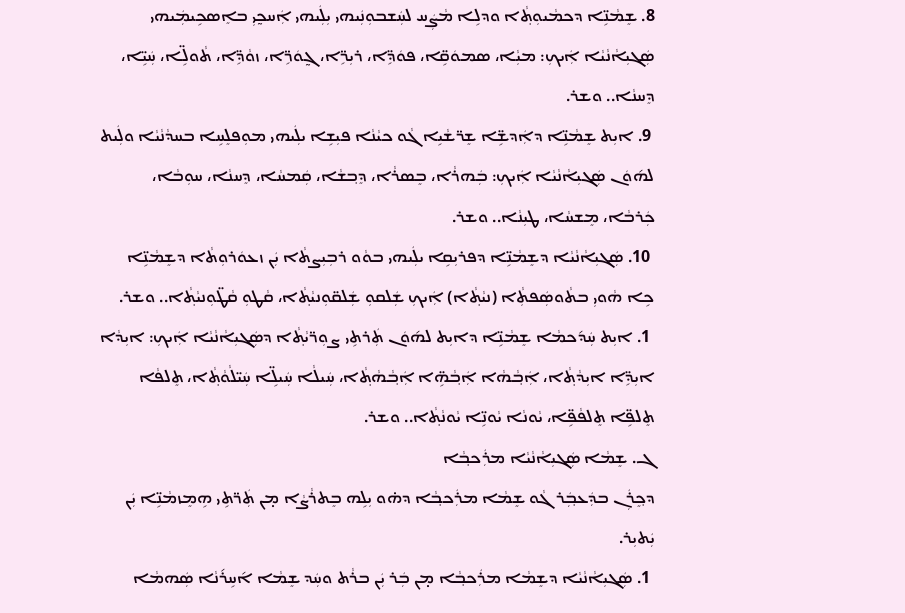8. ܫܸܡܵܢܹ̈ܐ ܕܟܡܵܝܘܼܬ݂ܵܐ ܘܕܠܹܐ ܡܵܨܲܚ ܠܚܲܫܒܘܼܢܲܝܗܝ ܝܼܠܲܝܗܝ ܐܲܚܟ̰ܝܼ ܒܐܸܣܟܹܝܡܲܝܗܝ ܣܲܓܝܼܐܵܢܵܝܵܐ ܐܲܝܟܼ: ܡܝܼܵܐ، ܣܡܘܿܩܹ̈ܐ، ܦܘܿܕܹ̈ܐ، ܪܝܼܪܹ̈ܐ، ܓ̰ܘܿܪܹ̈ܐ، ܙܘܵܕܹ̈ܐ، ܬܵܘܠܹ̈ܐ، ܚܲܝܹ̈ܐ، ܕܸܚܢܵܐ.. ܘܫܪ.
 9. ܐܝܼܬ ܫܸܡܵܢܹ̈ܐ ܕܐܲܕܫܹ̈ܐ ܫܸܪ̈ܫܵܝܹܐ ܓܵܘ ܟܝܵܢܵܐ ܦܝܼܫܹܐ ܝܠܲܝܗܝ ܡܘܼܦܠܸܚܹܐ ܒܚܕܵܢܵܝܵܐ ܘܠܲܝܬ ܠܗ݇ܘܿܢ ܣܲܓܝܼܐܵܢܵܝܵܐ ܐܲܝܟܼ: ܒܲܗܪܵܐ، ܒܸܣܪܵܐ، ܕܸܒ݂ܫܵܐ، ܩܲܡܚܵܐ، ܕܸܚܢܵܐ، ܚܘܼܒܵܐ، ܟܲܪܒܵܐ، ܡܸܫܚܵܐ، ܛܝܼܢܵܐ.. ܘܫܪ.
 10. ܣܲܓܝܼܐܵܢܵܝܵܐ ܕܫܸܡܵܢܹ̈ܐ ܕܦܪܝܼܩܹܐ ܝܠܲܝܗܝ ܒܘܵܘ ܪܒܼܝܼܨܬܵܐ ܝܲܢ ܙܥܘܿܪܘܼܬܵܐ ܕܫܸܡܵܢܹ̈ܐ ܟܹܐ ܗܵܘܝܼ ܒܬܵܘܣܲܦܬܼܵܐ (ܢܝܵܬ݂ܵܐ) ܐܲܝܟܼ ܫܲܠܩܘܼ ܫܲܠܩ̈ܘܼܢܝܵܬ݂ܵܐ، ܩܵܛܘܼ ܩܵܛ̈ܘܼܢܝܵܬ݂ܵܐ.. ܘܫܪ.
 1. ܐܝܼܬ ܚܲܕ݇ܟܡܵܐ ܫܸܡܵܢܹ̈ܐ ܕܐܝܼܬ ܠܗ݇ܘܿܢ ܬܲܪܬܹܝ ܨܘܼܪ̈ܝܵܬ݂ܵܐ ܕܣܲܓܝܼܐܵܢܵܝܵܐ ܐܲܝܟܼ: ܐܝܼܕܵܐ ܐܝܼܕܹ̈ܐ ܐܝܼܕܵܬ݂ܵܐ، ܐܲܒ݂ܵܗܵܐ ܐܲܒ݂ܵܗܹ̈ܐ ܐܲܒ݂ܵܗܵܬ݂ܵܐ، ܚܲܝܠܵܐ ܚܲܝܠܹ̈ܐ ܚܲܝ̈ܠܵܘܵܬ݂ܵܐ، ܬܸܠܦܵܐ ܬܸܠܦܹ̈ܐ ܬܸܠܦܵܦܹ̈ܐ، ܝܵܘܢܵܐ ܝܵܘܢܹ̈ܐ ܝܵܘܢܵܬ݂ܵܐ.. ܘܫܪ.
ܓ. ܫܸܡܵܐ ܣܲܓܝܼܐܵܢܵܝܵܐ ܡܪܲܟܒ݂ܵܐ
ܕܟ݂ܸܪܲܢ ܒܕܲܥܒ݂ܲܪ ܓܵܘ ܫܸܡܵܐ ܡܪܲܟܒ݂ܵܐ ܕܗ̇ܘ ܝܼܠܹܗ ܒܸܬܪܵܨܵܐ ܡ̣ܢ ܬܲܪ̈ܬܹܝ ܗܹܡܸܙܡܵܢܹ̈ܐ ܝܲܢ ܝܲܬܝܼܪ.
 1. ܣܲܓܝܼܐܵܢܵܝܵܐ ܕܫܸܡܵܐ ܡܪܲܟܒ݂ܵܐ ܡ̣ܢ ܒܲܪ ܝܲܢ ܒܪܵܬ ܘܚܲܕ ܫܸܡܵܐ ܐ݇ܚܹܪ݇ܢܵܐ ܣܲܗܡܵܐ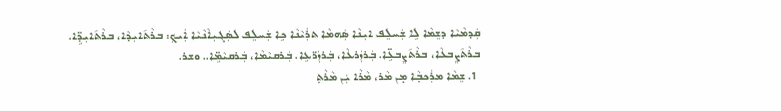ܩܲܕܡܵܝܵܐ ܕܫܸܡܵܐ ܠܹܐ ܫܲܚܠܸܦ ܐܝܼܢܵܐ ܣܲܗܡܵܐ ܬܪܲܝܵܢܵܐ ܟܹܐ ܫܲܚܠܸܦ ܠܣܲܓܝܼܐܵܢܵܝܵܐ ܐܲܝܟܼ: ܒܪܵܬ݇ܐܝܼܕܵܐ، ܒܪܵܬ݇ܐܝܼܕܹ̈ܐ. ܒܪܵܬ݇ܨܸܒܥܵܐ، ܒܪܵܬ݇ܨܸܒܥܹ̈ܐ. ܒܲܪܙܲܪܥܵܐ، ܒܲܪܙܲܪ̈ܥܹܐ. ܒܲܪܩܝܵܡܵܐ، ܒܲܪܩܝܵܡܹ̈ܐ.. ܘܫܪ.
 1. ܫܸܡܵܐ ܡܪܲܟܒ݂ܵܐ ܡ̣ܢ ܡܵܪ، ܡܵܪܵܐ ܝܲܢ ܡܵܪܵܬ݂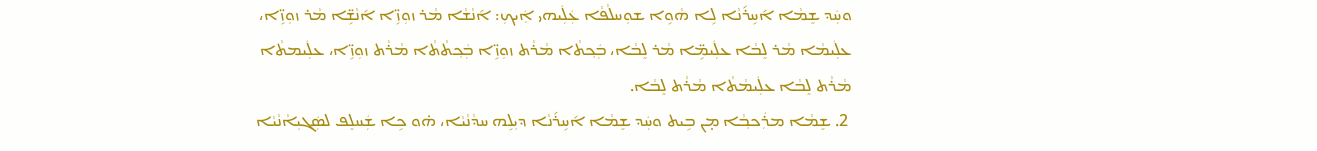ܘܚܲܕ ܫܸܡܵܐ ܐ݇ܚܹܪ݇ܢܵܐ ܠܹܐ ܗܵܘܹܐ ܫܘܼܚܠܵܦܵܐ ܥܲܠܲܝܗܝ ܐܲܝܟܼ: ܐ݇ܢܵܫܵܐ ܡܵܪ ܙܘܼܙܹ̈ܐ ܐ݇ܢܵܫܹ̈ܐ ܡܵܪ ܙܘܼܙܹ̈ܐ، ܥܠܲܝܡܵܐ ܡܵܪ ܠܸܒܵܐ ܥܠܲܝܡܹ̈ܐ ܡܵܪ ܠܸܒܵܐ، ܒܲܟ݂ܬܵܐ ܡܵܪܵܬ ܙܘܼܙܹ̈ܐ ܒܲܟ݂ܬܵܬܵܐ ܡܵܪܵܬ ܙܘܼܙܹ̈ܐ، ܥܠܲܝܡܬܵܐ ܡܵܪܵܬ ܠܸܒܵܐ ܥܠܲܝܡܵܬܵܐ ܡܵܪܵܬ ܠܸܒܵܐ.
 2. ܫܸܡܵܐ ܡܪܲܟܒ݂ܵܐ ܡ̣ܢ ܒܹܝܬ ܘܚܲܕ ܫܸܡܵܐ ܐ݇ܚܹܪ݇ܢܵܐ ܕܝܼܠܹܗ ܚܕܵܢܵܝܵܐ، ܗ̇ܘ ܟܹܐ ܫܲܚܠܸܦ ܠܣܲܓܝܼܐܵܢܵܝܵܐ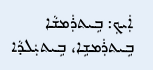ܐܲܝܟܼ: ܒܹܝܬܪܲܡܫܵܐ ܒܹܝܬܪܲܡܫܹܐ، ܒܹܝܬܝܲܠܕܵܐ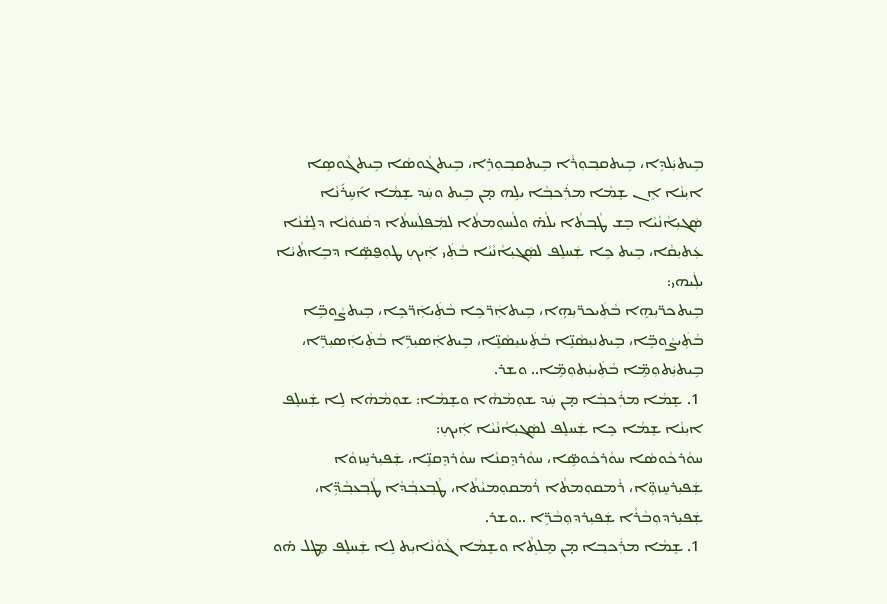ܒܹܝܬܝܲܠܕܹܐ، ܒܹܝܬܩܒ݂ܘܼܪܵܐ ܒܹܝܬܩܒ݂ܘܼܪܹܐ، ܒܹܝܬܓܵܘܣܵܐ ܒܹܝܬܓܵܘܣܹܐ ܐܝܼܢܵܐ ܐܸܢ ܫܸܡܵܐ ܡܪܲܟܒ݂ܵܐ ܝܠܹܗ ܡ̣ܢ ܒܹܝܬ ܘܚܲܕ ܫܸܡܵܐ ܐ݇ܚܹܪ݇ܢܵܐ ܣܲܓܝܼܐܵܢܵܝܵܐ ܒܸܫ ܛܵܒ݂ܬܵܐ ܝܠܵܗ̇ ܘܠܵܚܘܼܡܬܵܐ ܠܡܲܦܠܲܚܬܵܐ ܕܩܵܢܘܿܢܵܐ ܕܠܸܫܵܢܵܐ ܥܲܬܝܼܩܵܐ، ܒܹܝܬ ܟܹܐ ܫܲܚܠܸܦ ܠܣܲܓܝܼܐܵܢܵܝܵܐ ܒܵܬܲܝ ܐܲܝܟܼ ܛܘܼܦ̮ܣܹ̈ܐ ܕܒܹܐܬܵܝܵܐ ܝܠܲܝܗܝ:
ܒܹܝܬܟܪ̈ܝܼܗܹܐ ܒܵܬܲܝܟܪ̈ܝܼܗܹܐ، ܒܹܝܬܐܲܪ̈ܟܹܐ ܒܵܬܲܝܐܲܪ̈ܟܹܐ، ܒܹܝܬܨܵܘܒܹ̈ܐ ܒܵܬܲܝܨܵܘܒܹ̈ܐ، ܒܹܝܬܢܝܼܣܵܢܹ̈ܐ ܒܵܬܲܝܢܝܼܣܵܢܹ̈ܐ، ܒܹܝܬܐܲܣܝܼܪܹ̈ܐ ܒܵܬܲܝܐܲܣܝܼܪܹ̈ܐ، ܒܹܝܬܝܲܬܘܼܡܹ̈ܐ ܒܵܬܲܝܝܲܬܘܼܡܹ̈ܐ.. ܘܫܪ.
 1. ܫܸܡܵܐ ܡܪܲܟܒ݂ܵܐ ܡ̣ܢ ܚܲܕ ܫܘܼܡܵܗܵܐ ܘܫܸܡܵܐ: ܫܘܼܡܵܗܵܐ ܠܹܐ ܫܲܚܠܸܦ ܐܝܼܢܵܐ ܫܸܡܵܐ ܟܹܐ ܫܲܚܠܸܦ ܠܣܲܓܝܼܐܵܢܵܝܵܐ ܐܲܝܟܼ:
ܚܘܵܪܟܵܘܣܵܐ ܚܘܵܪܟܵܘܣܹ̈ܐ، ܚܘܵܪܕܸܩܢܵܐ ܚܘܵܪܕܸܩܢܹ̈ܐ، ܫܲܦܝܼܪܚܸܙܘܵܐ ܫܲܦܝܼܪܚܸܙܘܹ̈ܐ، ܪܵܡܩܘܼܡܬܵܐ ܪܵܡܩܘܼܡܝܵܬܵܐ، ܛܵܒ݂ܥܒ݂ܵܕܵܐ ܛܵܒ݂ܥܒ݂ܵܕܹ̈ܐ، ܫܲܦܝܼܪܕܘܼܒܵܪܵܐ ܫܲܦܝܼܪܕܘܼܒܵܪܹ̈ܐ ..ܘܫܪ.
 1. ܫܸܡܵܐ ܡܪܲܟܒ݂ܐ ܡ̣ܢ ܡܸܠܬ݂ܵܐ ܘܫܸܡܵܐ ܓܵܘܵܢܵܐܝܼܬ ܠܹܐ ܫܲܚܠܸܦ ܡܸܛܠ ܗ̇ܘ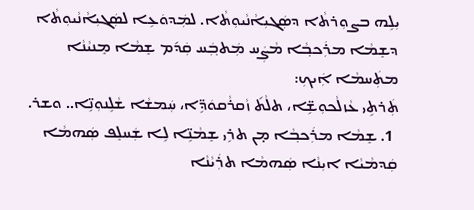ܝܼܠܹܗ ܒܨܘܼܪܬܵܐ ܕܣܲܓܝܼܐܵܢܵܝܘܼܬܵܐ. ܠܡܲܕܘܿܥܹܐ ܠܣܲܓܝܼܐܵܢܵܝܘܼܬܵܐ ܕܫܸܡܵܐ ܡܪܲܟܒ݂ܵܐ ܡܵܨܲܚ ܡܲܬܒ݂ܲܚ ܩܲܕ݇ܡ ܫܸܡܵܐ ܡܸܢܝܵܢܵܐ ܡܬܲܚܡܵܐ ܐܲܝܟܼ:
ܬܲܪܬܹܝ ܥܵܙܠܵܟܘܼܫܹ̈ܐ، ܬܠܵܬ݇ ܙܵܩܪܵܩܘܿܕܹ̈ܐ، ܚܲܡܫܵܐ ܫܵܠܹܢܘܼܢܹ̈ܐ.. ܘܫܪ.
 1. ܫܸܡܵܐ ܡܪܲܟܒ݂ܵܐ ܡ̣ܢ ܬܪܹܝ ܫܸܡܵܢܹ̈ܐ ܠܹܐ ܫܲܚܠܸܦ ܣܲܗܡܵܐ ܩܲܕܡܵܝܵܐ ܐܝܼܢܵܐ ܣܲܗܡܵܐ ܬܪܲܝܵܢܵܐ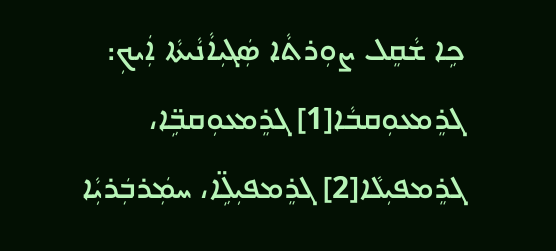ܟܹܐ ܫܵܩܸܠ ܨܘܼܪܬܵܐ ܣܲܓܝܼܐܵܢܵܝܬܵܐ ܐܲܝܟܼ:
ܓܪܸܡܥܘܼܩܒܵܐ[1] ܓܪܸܡܥܘܼܩܒܹ̈ܐ، ܓܪܸܡܦܝܼܠܵܐ[2] ܓܪܸܡܦܝܼܠܹ̈ܐ، ܚܡܲܪܒܲܪܝܼܵܐ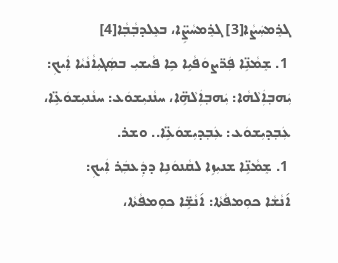ܓܪܸܡܚܲܨܵܐ[3] ܓܪܸܡܚܵܨܹ̈ܐ، ܒܥܸܠܕܒ݂ܵܒ݂ܵܐ[4]
 1. ܫܸܡܵܢܹ̈ܐ ܦܲܪ̈ܨܘܿܦܵܝܹܐ ܟܹܐ ܦܵܝܫܝܼ ܒܣܲܓܝܼܐܵܢܵܝܵܐ ܐܲܝܟܼ:
ܝܲܗܒ݂ܐܲܠܵܗܵܐ: ܝܲܗܒ݂ܐܲܠܵܗܹ̈ܐ، ܚܢܵܢܝܼܫܘܿܥ: ܚܢܵܢܝܼܫܘܿܥܹ̈ܐ، ܥܲܒ݂ܕܝܼܫܘܿܥ: ܥܲܒ݂ܕܝܼܫܘܿܥܹ̈ܐ.. ܘܫܪ.
 1. ܫܸܡܵܢܹ̈ܐ ܫܢܝܼܙܹܐ ܠܩܵܢܘܿܢܹܐ ܕܕܲܥܒ݂ܲܪ ܐܲܝܟܼ:
ܐ݇ܢܵܫܵܐ ܟܘܼܡܦܵܬܵܐ: ܐ݇ܢܵܫܹ̈ܐ ܟܘܼܡܦܵܬܵܐ،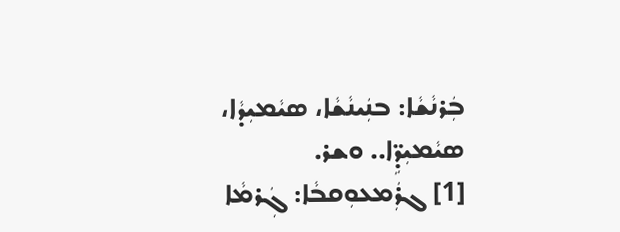ܒܲܪܢܵܫܵܐ: ܒܢܲܝܢܵܫܵܐ، ܣܝܵܡܝܼܕܵܐ، ܣܝܵܡܝܼܕܹ̈ܐ.. ܘܫܪ.
[1] ܓܪܲܡܥܘܼܩܒܵܐ: ܓܲܪܡܵܐ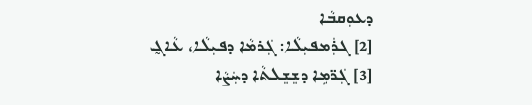ܕܥܘܼܩܒܵܐ
[2] ܓܪܲܡܦܝܼܠܵܐ: ܓܲܪܡܵܐ ܕܦܝܼܠܵܐ، ܥܵܐܓ̰
[3] ܓܲܪ̈ܡܹܐ ܕܫܸܫܸܠܬܵܐ ܕܚܲܨܵܐ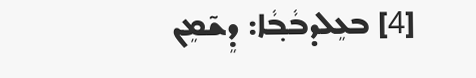[4] ܒܥܸܠܕܒܵܒ݂ܵܐ: ܕܸܫ̃ܡܸܢ